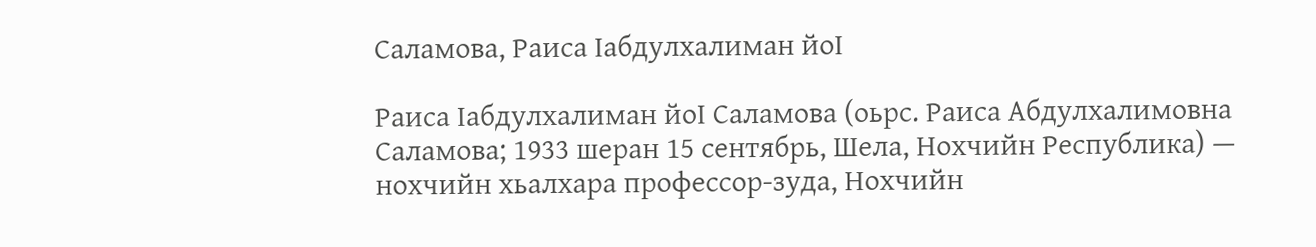Саламова, Раиса Ӏабдулхалиман йоӀ

Раиса Ӏабдулхалиман йоӀ Саламова (оьрс. Раиса Абдулхалимовна Саламова; 1933 шеран 15 сентябрь, Шела, Нохчийн Республика) — нохчийн хьалхара профессор-зуда, Нохчийн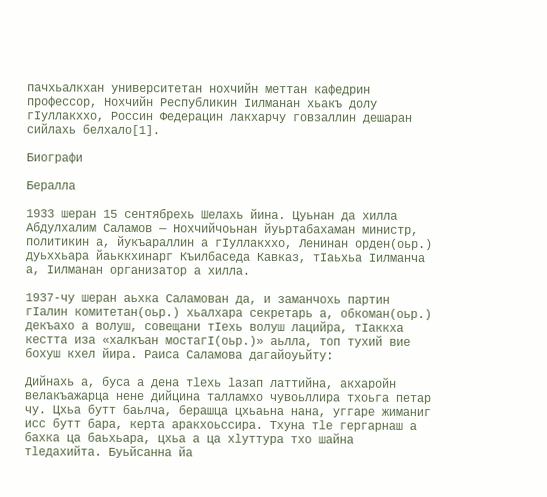пачхьалкхан университетан нохчийн меттан кафедрин профессор, Нохчийн Республикин Ӏилманан хьакъ долу гӀуллакххо, Россин Федерацин лакхарчу говзаллин дешаран сийлахь белхало[1].

Биографи

Бералла

1933 шеран 15 сентябрехь Шелахь йина. Цуьнан да хилла Абдулхалим Саламов — Нохчийчоьнан йуьртабахаман министр, политикин а, йукъараллин а гӀуллакххо, Ленинан орден(оьр.) дуьххьара йаьккхинарг Къилбаседа Кавказ, тӀаьхьа Ӏилманча а, Ӏилманан организатор а хилла.

1937-чу шеран аьхка Саламован да, и заманчохь партин гӀалин комитетан(оьр.) хьалхара секретарь а, обкоман(оьр.) декъахо а волуш, совещани тӀехь волуш лацийра, тӀаккха кестта иза «халкъан мостагӀ(оьр.)» аьлла, топ тухий вие бохуш кхел йира. Раиса Саламова дагайоуьйту:

Дийнахь а, буса а дена тӏехь ӏазап латтийна, акхаройн велакъажарца нене дийцина талламхо чувоьллира тхоьга петар чу. Цхьа бутт баьлча, берашца цхьаьна нана, уггаре жиманиг исс бутт бара, керта аракхоьссира. Тхуна тӏе гергарнаш а бахка ца баьхьара, цхьа а ца хӏуттура тхо шайна тӏедахийта. Буьйсанна йа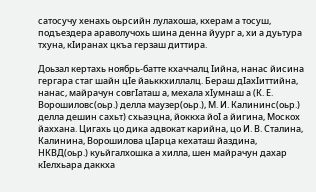сатосучу хенахь оьрсийн лулахоша, кхерам а тосуш, подъездера араволучохь шина денна йуург а, хи а дуьтура тхуна, кӏиранах цкъа герзаш диттира.

Доьзал кертахь ноябрь-батте кхаччалц Ӏийна, нанас йисина гергара стаг шайн цӀе йаьккхиллалц. Бераш дӀахӀиттийна, нанас, майрачун совгӀаташ а, мехала хӀумнаш а (К. Е. Ворошиловс(оьр.) делла маузер(оьр.), М. И. Калининс(оьр.) делла дешин сахьт) схьаэцна, йоккха йоӀ а йигина, Москох йаххана. Цигахь цо дика адвокат карийна, цо И. В. Сталина, Калинина, Ворошилова цӀарца кехаташ йаздина, НКВД(оьр.) куьйгалхошка а хилла, шен майрачун дахар кӀелхьара даккха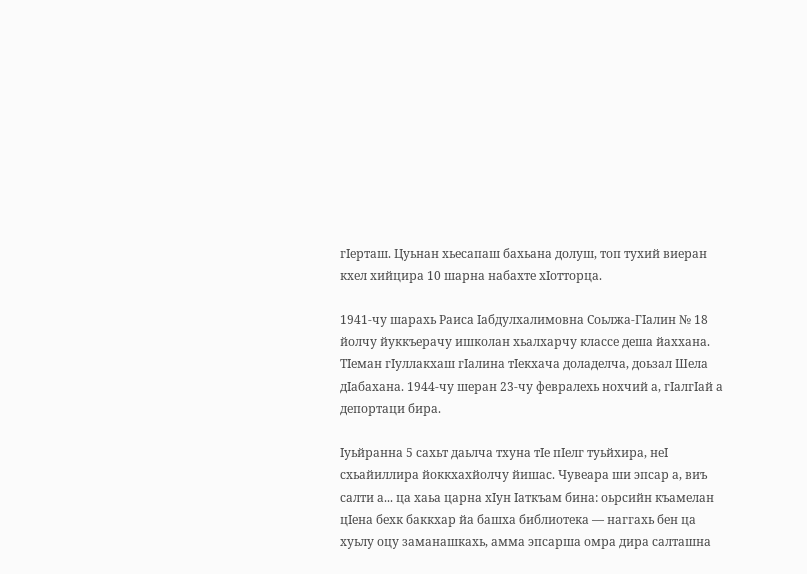гӀерташ. Цуьнан хьесапаш бахьана долуш, топ тухий виеран кхел хийцира 10 шарна набахте хӀотторца.

1941-чу шарахь Раиса Ӏабдулхалимовна Соьлжа-ГӀалин № 18 йолчу йуккъерачу ишколан хьалхарчу классе деша йаххана. ТӀеман гӀуллакхаш гӀалина тӀекхача доладелча, доьзал Шела дӀабахана. 1944-чу шеран 23-чу февралехь нохчий а, гӀалгӀай а депортаци бира.

Ӏуьйранна 5 сахьт даьлча тхуна тӏе пӏелг туьйхира, неӏ схьайиллира йоккхахйолчу йишас. Чувеара ши эпсар а, виъ салти а... ца хаьа царна хӏун ӏаткъам бина: оьрсийн къамелан цӏена бехк баккхар йа башха библиотека — наггахь бен ца хуьлу оцу заманашкахь, амма эпсарша омра дира салташна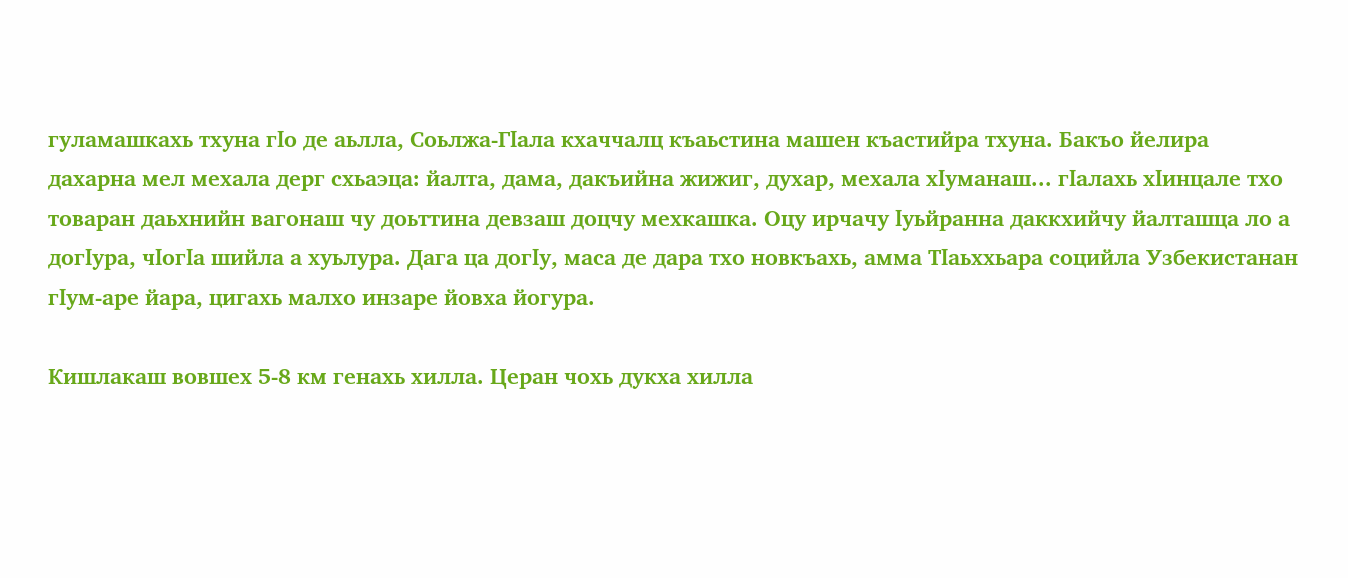гуламашкахь тхуна гӏо де аьлла, Соьлжа-Гӏала кхаччалц къаьстина машен къастийра тхуна. Бакъо йелира дахарна мел мехала дерг схьаэца: йалта, дама, дакъийна жижиг, духар, мехала хӏуманаш... гӏалахь хӏинцале тхо товаран даьхнийн вагонаш чу доьттина девзаш доцчу мехкашка. Оцу ирчачу ӏуьйранна даккхийчу йалташца ло а догӏура, чӏогӏа шийла а хуьлура. Дага ца догӏу, маса де дара тхо новкъахь, амма Тӏаьххьара социйла Узбекистанан гӏум-аре йара, цигахь малхо инзаре йовха йогура.

Кишлакаш вовшех 5-8 км генахь хилла. Церан чохь дукха хилла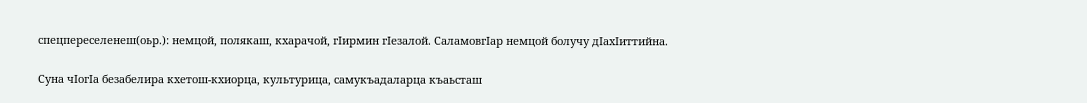спецпереселенеш(оьр.): немцой, полякаш, кхарачой, гӀирмин гӀезалой. СаламовгӀар немцой болучу дӀахӀиттийна.

Суна чӏогӏа безабелира кхетош-кхиорца, культурица, самукъадаларца къаьсташ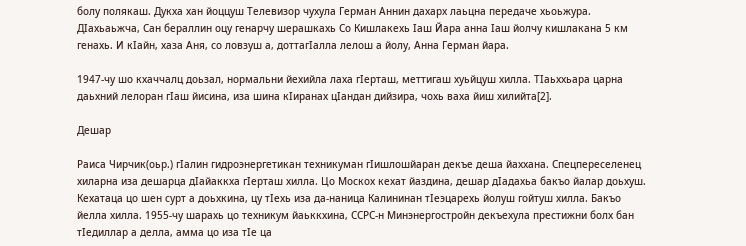болу полякаш. Дукха хан йоццуш Телевизор чухула Герман Аннин дахарх лаьцна передаче хьоьжура. Дӏахьаьжча, Сан бераллин оцу генарчу шерашкахь Со Кишлакехь Ӏаш Йара анна ӏаш йолчу кишлакана 5 км генахь. И кӏайн, хаза Аня, со ловзуш а, доттагӏалла лелош а йолу, Анна Герман йара.

1947-чу шо кхаччалц доьзал, нормальни йехийла лаха гӀерташ, меттигаш хуьйцуш хилла. ТӀаьххьара царна даьхний лелоран гӀаш йисина, иза шина кӀиранах цӀандан дийзира, чохь ваха йиш хилийта[2].

Дешар

Раиса Чирчик(оьр.) гӀалин гидроэнергетикан техникуман гӀишлошйаран декъе деша йаххана. Спецпереселенец хиларна иза дешарца дӀайаккха гӀерташ хилла. Цо Москох кехат йаздина, дешар дӀадахьа бакъо йалар доьхуш. Кехатаца цо шен сурт а доьхкина, цу тӀехь иза да-наница Калининан тӀеэцарехь йолуш гойтуш хилла. Бакъо йелла хилла. 1955-чу шарахь цо техникум йаьккхина, ССРС-н Минэнергостройн декъехула престижни болх бан тӀедиллар а делла, амма цо иза тӀе ца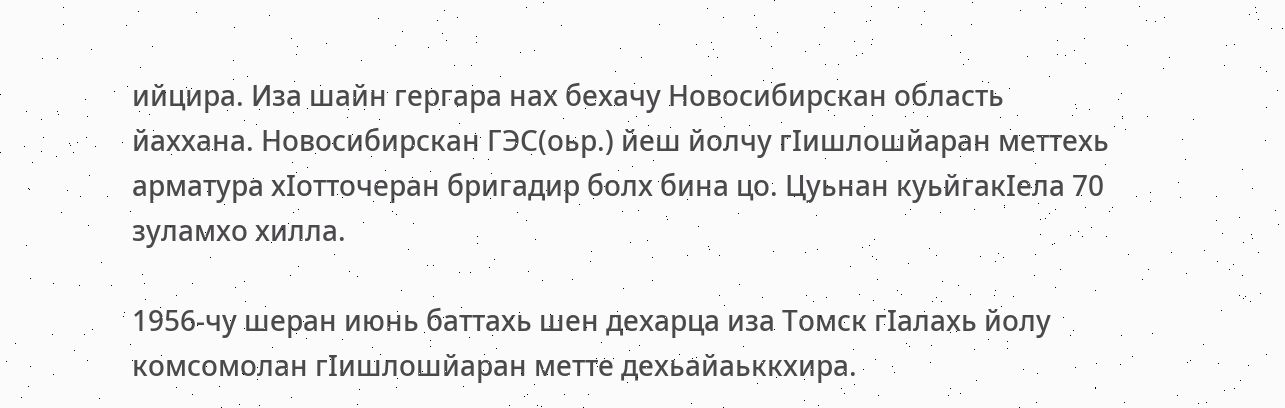ийцира. Иза шайн гергара нах бехачу Новосибирскан область йаххана. Новосибирскан ГЭС(оьр.) йеш йолчу гӀишлошйаран меттехь арматура хӀотточеран бригадир болх бина цо. Цуьнан куьйгакӀела 70 зуламхо хилла.

1956-чу шеран июнь баттахь шен дехарца иза Томск гӀалахь йолу комсомолан гӀишлошйаран метте дехьайаьккхира.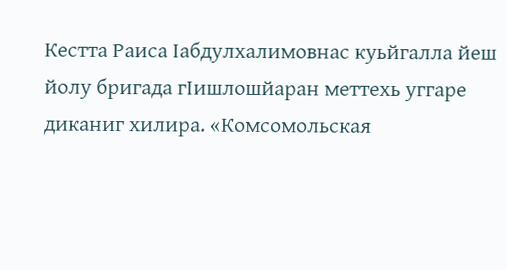Кестта Раиса Ӏабдулхалимовнас куьйгалла йеш йолу бригада гӀишлошйаран меттехь уггаре диканиг хилира. «Комсомольская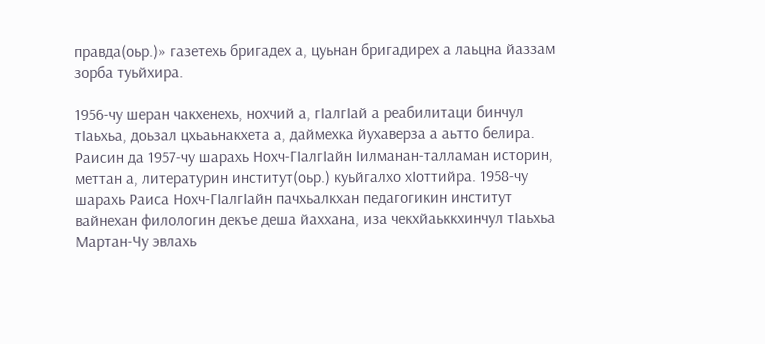правда(оьр.)» газетехь бригадех а, цуьнан бригадирех а лаьцна йаззам зорба туьйхира.

1956-чу шеран чакхенехь, нохчий а, гӀалгӀай а реабилитаци бинчул тӀаьхьа, доьзал цхьаьнакхета а, даймехка йухаверза а аьтто белира. Раисин да 1957-чу шарахь Нохч-ГӀалгӀайн Ӏилманан-талламан историн, меттан а, литературин институт(оьр.) куьйгалхо хӀоттийра. 1958-чу шарахь Раиса Нохч-ГӀалгӀайн пачхьалкхан педагогикин институт вайнехан филологин декъе деша йаххана, иза чекхйаьккхинчул тӀаьхьа Мартан-Чу эвлахь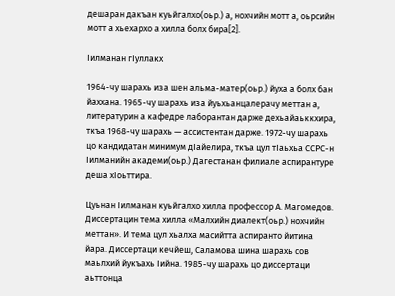дешаран дакъан куьйгалхо(оьр.) а, нохчийн мотт а, оьрсийн мотт а хьехархо а хилла болх бира[2].

Ӏилманан гӀуллакх

1964-чу шарахь иза шен альма-матер(оьр.) йуха а болх бан йаххана. 1965-чу шарахь иза йуьхьанцалерачу меттан а, литературин а кафедре лаборантан дарже дехьайаьккхира, ткъа 1968-чу шарахь — ассистентан дарже. 1972-чу шарахь цо кандидатан минимум дӀайелира, ткъа цул тӀаьхьа ССРС-н Ӏилманийн академи(оьр.) Дагестанан филиале аспирантуре деша хӀоьттира.

Цуьнан Ӏилманан куьйгалхо хилла профессор А. Магомедов. Диссертацин тема хилла «Малхийн диалект(оьр.) нохчийн меттан». И тема цул хьалха масийтта аспиранто йитина йара. Диссертаци кечйеш, Саламова шина шарахь сов маьлхий йукъахь Ӏийна. 1985-чу шарахь цо диссертаци аьттонца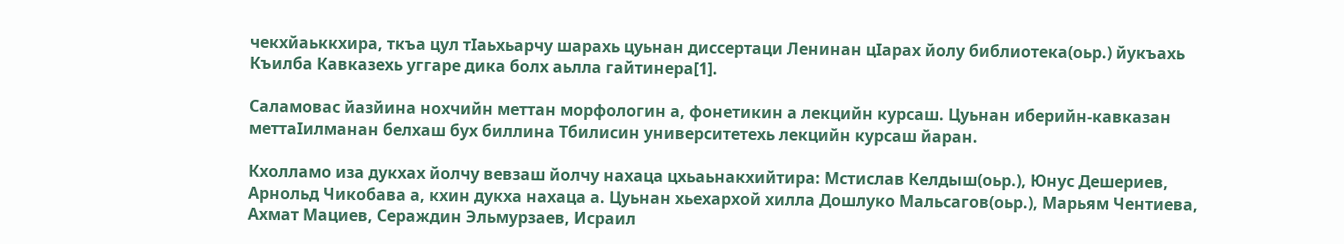чекхйаьккхира, ткъа цул тӀаьхьарчу шарахь цуьнан диссертаци Ленинан цӀарах йолу библиотека(оьр.) йукъахь Къилба Кавказехь уггаре дика болх аьлла гайтинера[1].

Саламовас йазйина нохчийн меттан морфологин а, фонетикин а лекцийн курсаш. Цуьнан иберийн-кавказан меттаӀилманан белхаш бух биллина Тбилисин университетехь лекцийн курсаш йаран.

Кхолламо иза дукхах йолчу вевзаш йолчу нахаца цхьаьнакхийтира: Мстислав Келдыш(оьр.), Юнус Дешериев, Арнольд Чикобава а, кхин дукха нахаца а. Цуьнан хьехархой хилла Дошлуко Мальсагов(оьр.), Марьям Чентиева, Ахмат Мациев, Сераждин Эльмурзаев, Исраил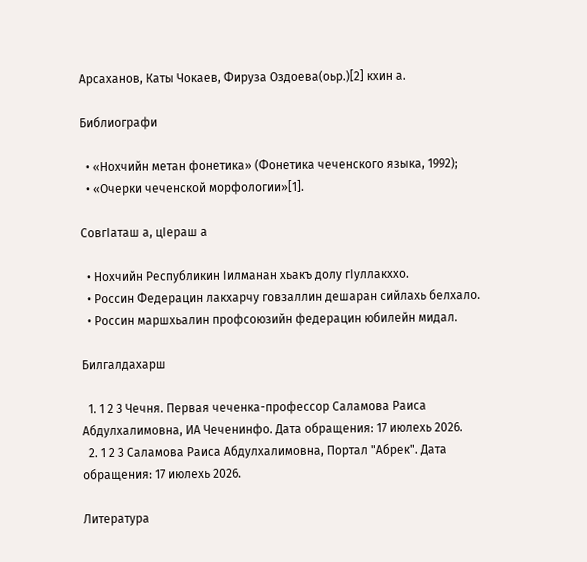Арсаханов, Каты Чокаев, Фируза Оздоева(оьр.)[2] кхин а.

Библиографи

  • «Нохчийн метан фонетика» (Фонетика чеченского языка, 1992);
  • «Очерки чеченской морфологии»[1].

СовгӀаташ а, цӀераш а

  • Нохчийн Республикин Ӏилманан хьакъ долу гӀуллакххо.
  • Россин Федерацин лакхарчу говзаллин дешаран сийлахь белхало.
  • Россин маршхьалин профсоюзийн федерацин юбилейн мидал.

Билгалдахарш

  1. 1 2 3 Чечня. Первая чеченка-профессор Саламова Раиса Абдулхалимовна, ИА Чеченинфо. Дата обращения: 17 июлехь 2026.
  2. 1 2 3 Саламова Раиса Абдулхалимовна, Портал "Абрек". Дата обращения: 17 июлехь 2026.

Литература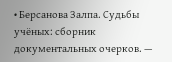• Берсанова Залпа. Судьбы учёных: сборник документальных очерков. —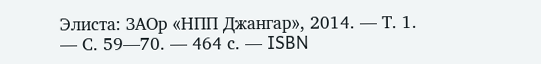Элиста: ЗАОр «НПП Джангар», 2014. — Т. 1. — С. 59—70. — 464 с. — ISBN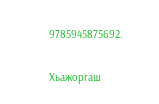9785945875692.

Хьажоргаш